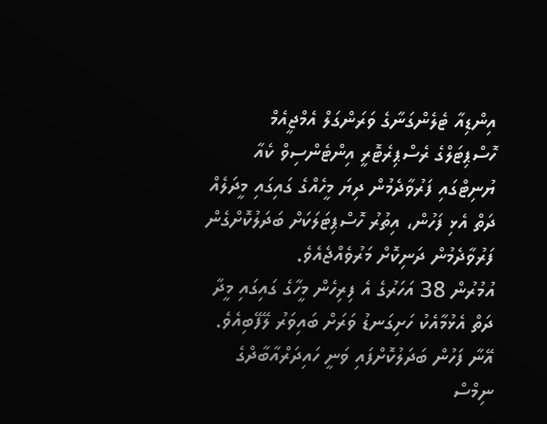އިންޑިއާ ޓެލެންގަނާގެ ވަރަންގަލް އެމްޖީއެމް ހޮސްޕިޓަލްގެ ރެސްޕިރެޓޮރީ އިންޓެންސިވް ކެއާ ޔުނިޓްގައި ފަރުވާދެމުން ދިޔަ މީހެއްގެ ގައިގައި މީދަލެއް ދަތް އެޅި ފަހުން، އިތުރު ހޮސްޕިޓަލަކަށް ބަދަލުކޮށްގެން ފަރުވާދެމުން ދަނިކޮށް މަރުވެއްޖެއެވެ.
އުމުރުން 38 އަހަރުގެ އެ ފިރިހެން މީހާގެ ގައިގައި މީދާ ދަތް އެޅުމާއެކު ހަށިގަނޑު ވަރަށް ބައިވަރު ލޭފޭބިއެވެ. އޭނާ ފަހުން ބަދަލުކޮށްފައި ވަނީ ހައިދަރްއާބާދްގެ ނިމްސް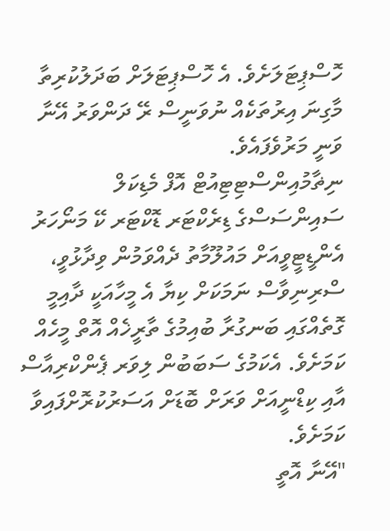ހޮސްޕިޓަލަށެވެ. އެ ހޮސްޕިޓަލަށް ބަދަލުކުރިތާ މާގިނަ އިރުތަކެއް ނުވަނީސް ރޭ ދަންވަރު އޭނާ ވަނީ މަރުވެފައެވެ.
ނިޡާމުއިންސްޓިޓިއުޓް އޮފް މެޑިކަލް ސައިންސަސްގެ ޑިރެކްޓަރ ޑޮކްޓަރ ކޭ މަނޯހަރު އެންޑީޓީވީއަށް މައުލޫމާތު ދެއްވަމުން ވިދާޅުވީ، ސްރިނިވާސް ނަމަކަށް ކިޔާ އެ މީހާއަކީ ދާއިމީ ގޮތެއްގައި ބަނގުރާ ބުއިމުގެ ތާރީޚެއް އޮތް މީހެއް ކަމަށެވެ. އެކަމުގެ ސަބަބުން ލިވަރ ޕެންކްރިއާސް އާއި ކިޑްނީއަށް ވަރަށް ބޮޑަށް އަސަރުކުރޮށްފައިވާ ކަމަށެވެ.
"އޭނާ އޮތީ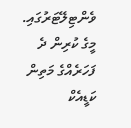ވެންޓިލޭޓަރުގައި. މީގެ ކުރިން ދެ ފަހަރެއްގެ މަތިން ކަޑީއެކް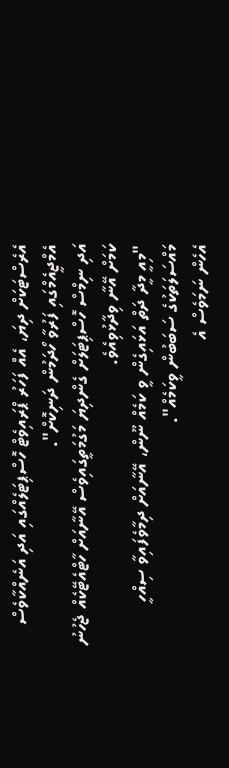އެރެސްޓަކަށް ދިޔަ، އެއް ފަހަރު ޕްރައިވެޓް ހޮސްޕިޓަލެއްގައި އަދި އަނެއްކާވެސް އެމްޖީއެމްގައި ފަރުވާ ހޯދަމުން ދަނިކޮށް".
އަދި ނިމްސް ހޮސްޕިޓަލަށް ގެންދިޔަ މަގުމަތީގައިވެސް އޭނާއަށް ހާޓްއެޓޭކެއް ޖެހުނު ކަމަށް އޭނާ ވިދާޅުވިއެވެ.
"މިއީ މީދާ ދަތް އަޅައިގެން ވީ ކަމެއް ނޫން، އޭނާއަށް ދިމާވެފައިވާ ސިއްހީ މައްސަލަތަކުގެ ސަބަބުން ވީކަމެއް".
އެހެން ނަމަވެސް އެ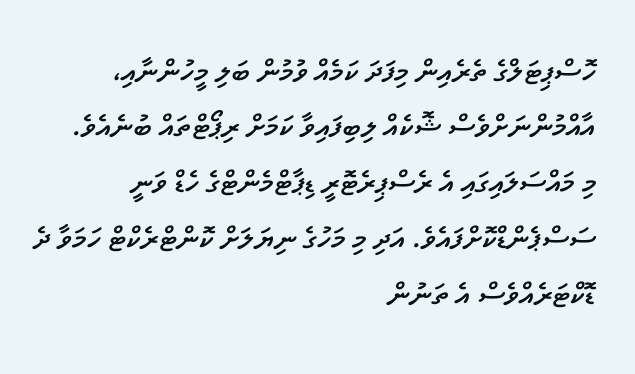ހޮސްޕިޓަލްގެ ތެރެއިން މިފަދަ ކަމެއް ވުމުން ބަލި މީހުންނާއި، އާއްމުންނަށްވެސް ޝޮކެއް ލިބިފައިވާ ކަމަށް ރިޕޯޓްތައް ބުނެއެވެ.
މި މައްސަލައިގައި އެ ރެސްޕިރެޓޮރީ ޑިޕާޓްމެންޓްގެ ހެޑް ވަނީ ސަސްޕެންޑްކޮށްފައެވެ. އަދި މި މަހުގެ ނިޔަލަށް ކޮންޓްރެކްޓް ހަމަވާ ދެ ޑޮކްޓަރެއްވެސް އެ ތަނުން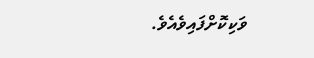ވަކިކޮށްފައިވެއެވެ.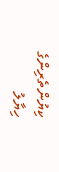ކިޔުންތެރިންގެ ހިޔާލު